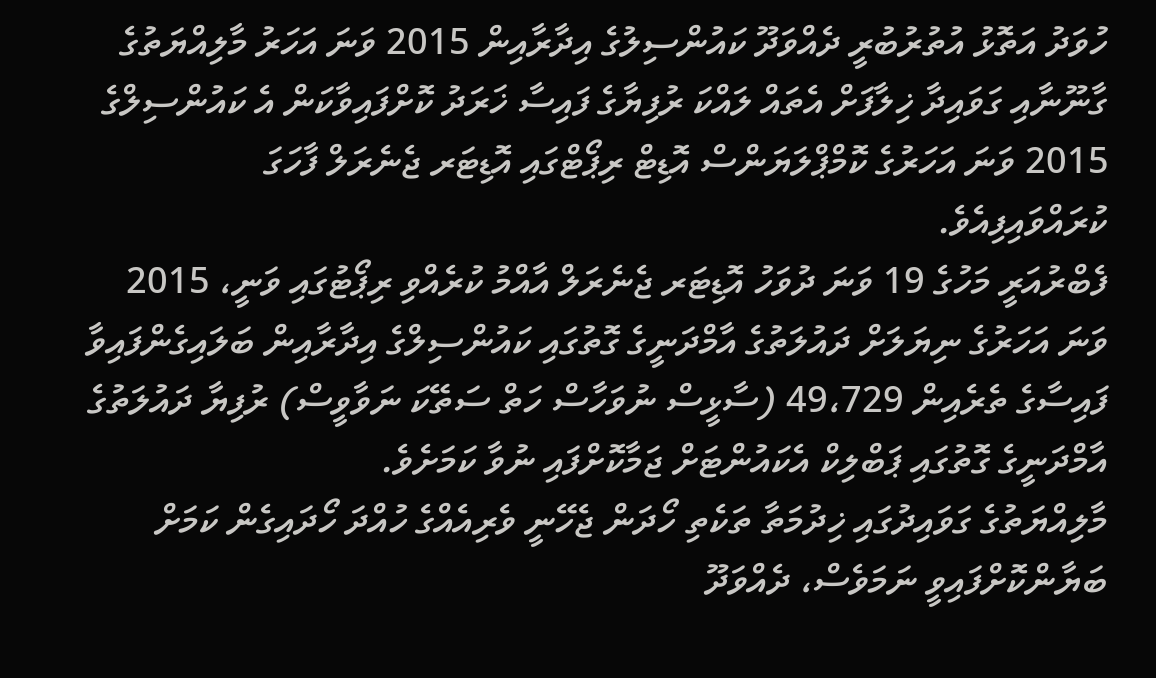ހުވަދު އަތޮޅު އުތުރުބުރީ ދެއްވަދޫ ކައުންސިލުގެ އިދާރާއިން 2015 ވަނަ އަހަރު މާލިއްޔަތުގެ ގާނޫނާއި ގަވައިދާ ޚިލާފަށް އެތައް ލައްކަ ރުފިޔާގެ ފައިސާ ޚަރަދު ކޮށްފައިވާކަން އެ ކައުންސިލްގެ 2015 ވަނަ އަހަރުގެ ކޮމްޕްލަޔަންސް އޮޑިޓް ރިޕޯޓްގައި އޮޑިޓަރ ޖެނެރަލް ފާހަގަ ކުރައްވައިފިއެވެ.
ފެބްރުއަރީ މަހުގެ 19 ވަނަ ދުވަހު އޮޑިޓަރ ޖެނެރަލް އާއްމު ކުރެއްވި ރިޕޯޓުގައި ވަނީ، 2015 ވަނަ އަހަރުގެ ނިޔަލަށް ދައުލަތުގެ އާމްދަނީގެ ގޮތުގައި ކައުންސިލްގެ އިދާރާއިން ބަލައިގެންފައިވާ ފައިސާގެ ތެރެއިން 49،729 (ސާޅީސް ނުވަހާސް ހަތް ސަތޭކަ ނަވާވީސް) ރުފިޔާ ދައުލަތުގެ އާމްދަނީގެ ގޮތުގައި ޕަބްލިކް އެކައުންޓަށް ޖަމާކޮށްފައި ނުވާ ކަމަށެވެ.
މާލިއްޔަތުގެ ގަވައިދުގައި ޚިދުމަތާ ތަކެތި ހޯދަން ޖެހޭނީ ވެރިއެއްގެ ހުއްދަ ހޯދައިގެން ކަމަށް ބަޔާންކޮށްފައިވީ ނަމަވެސް، ދެއްވަދޫ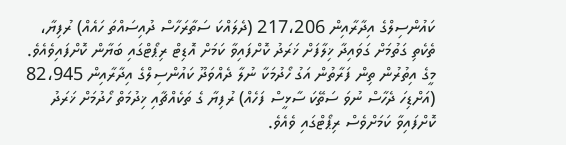ކައުންސިލްގެ އިދާރާއިން 217،206 (ދެލައްކަ ސަތާރަހާސް ދުއިސައްތަ ހައެއް) ރުފިޔާ، ތެކެތި ގަތުމަށް ގަވައިދާ ޚިލާފަށް ޚަރަދު ކޮށްފައިވާ ކަމަށް އޮޑިޓް ރިޕޯޓްގައި ބަޔާން ކޮށްފައިވެއެވެ.
މީގެ އިތުރުން ތިން ފަރާތުން އަގު ހޯދުމަކާ ނުލާ ދެއްވަދޫ ކައުންސިލްގެ އިދާރާއިން 82،945 (އަށްޑިހަ ދެހާސް ނުވަ ސަތޭކަ ސާޅީސް ފަހެއް) ރުފިޔާ ގެ ތަކެއްޗާއި ޚިދުމަތް ހޯދުމަށް ޚަރަދު ކޮށްފައިވާ ކަމަށްވެސް ރިޕޯޓްގައި ވެއެވެ.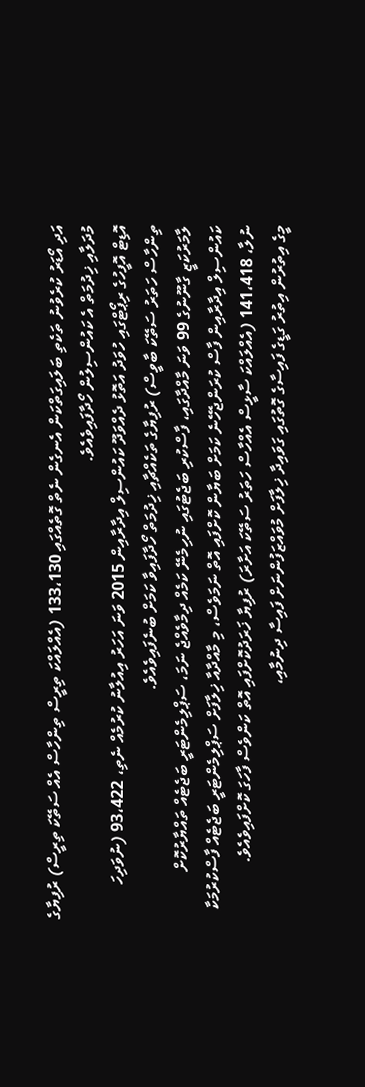އަދި އޯޑަރު ކުރެވުނު ތަކެތި ބަލައިގަތްކަން އެނގެން ނެތް ގޮތެއްގައި 133،130 (އެއްލައްކަ ތިރީސް ތިންހާސް އެއް ސަތޭކަ ތިރީސް) ރުފިޔާގެ މުދަލާއި ޚިދުމަތް އެ ކައުންސިލުން ހޯދާފައިވެއެވެ.
އޮޑިޓް އޮފީހުގެ ރިޕޯޓްގައި ހުވަދު އަތޮޅު ދެއްވަދޫ ކައުންސިލް އިދާރާއިން 2015 ވަނަ އަހަރު އިއުލާނު ކުރުމެއް ނެތި، 93،422 (ނުވަދިހަ ތިންހާސް ހަތަރު ސަތޭކަ ބާވީސް) ރުފިޔާގެ ތަކެއްޗާއި ޚިދުމަތް ހޯދާފައިވާ ކަމަށް ބުނެފައިވެއެވެ.
ލާމަރުކަޒީ ގާނޫނުގެ 99 ވަނަ މާއްދާގައި، ފާސްކުރި ބަޖެޓުގައި ނުހިމެނޭ ކަމެއް ދިމާވެއްޖެ ނަމަ، ސަޕްލިމެންޓަރީ ބަޖެޓެއް ތައްޔާރުކޮށް ކައުންސިލް އިދާރާއިން ފާސް ކުރަންޖެހޭނެ ކަމަށް ބަޔާން ކޮށްފައި އޮތް ނަމަވެސް، މި މާއްދާއާ ޚިލާފަށް ސަޕްލިމެންޓަރީ ބަޖެޓެއް ފާސްކުރުމަކާ ނުލާ، 141،418 (އެއްލައްކަ ސާޅީސް އެއްހާސް ހަތަރު ސަތޭކަ އަށާރަ) ރުފިޔާ ޚަރަދުކޮށްފައި އޮތް ކަންވެސް ފާހަގަ ކޮށްފައިވެއެވެ.
މީގެ އިތުރުން އިތުރު ގަޑީގެ ފައިސާގެ ގޮތުގައި ގަވައިދާ ޚިލާފަށް މުވައްޒަފުންނަށް ފައިސާ ދިނުމާއި،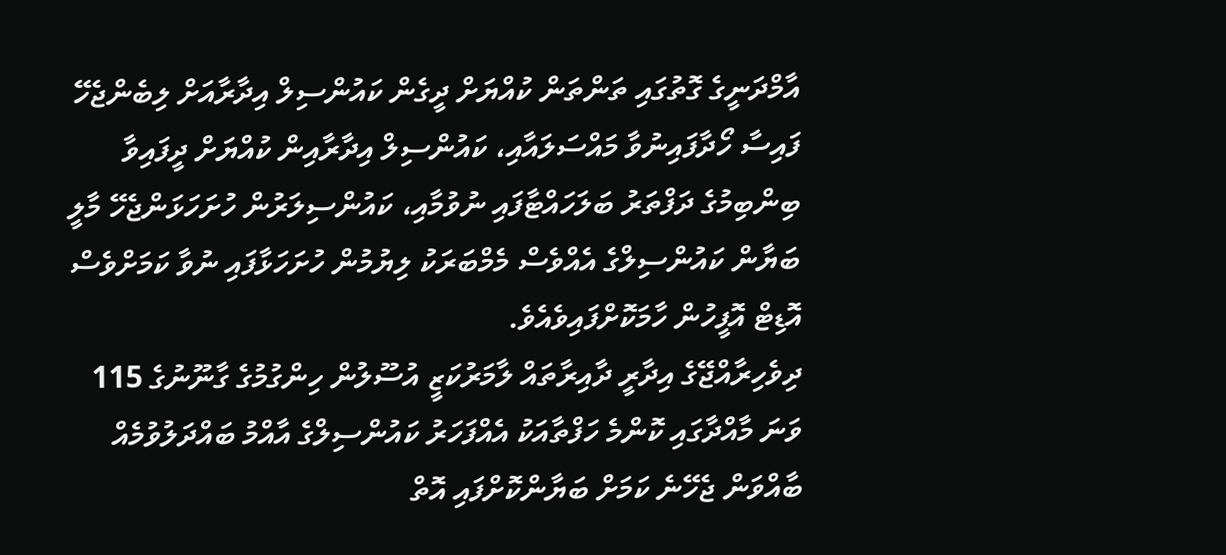އާމްދަނީގެ ގޮތުގައި ތަންތަން ކުއްޔަށް ދީގެން ކައުންސިލް އިދާރާއަށް ލިބެންޖެހޭ ފައިސާ ހޯދާފައިނުވާ މައްސަލައާއި، ކައުންސިލް އިދާރާއިން ކުއްޔަށް ދީފައިވާ ބިންބިމުގެ ދަފްތަރު ބަލަހައްޓާފައި ނުވުމާއި، ކައުންސިލަރުން ހުށަހަޅަންޖެހޭ މާލީ ބަޔާން ކައުންސިލްގެ އެއްވެސް މެމްބަރަކު ލިޔުމުން ހުށަހަޅާފައި ނުވާ ކަމަށްވެސް އޮޑިޓް އޮފީހުން ހާމަކޮށްފައިވެއެވެ.
ދިވެހިރާއްޖޭގެ އިދާރީ ދާއިރާތައް ލާމަރުކަޒީ އުސޫލުން ހިންގުމުގެ ގާނޫނުގެ 115 ވަނަ މާއްދާގައި ކޮންމެ ހަފްތާއަކު އެއްފަހަރު ކައުންސިލްގެ އާއްމު ބައްދަލުވުމެއް ބާއްވަން ޖެހޭނެ ކަމަށް ބަޔާންކޮށްފައި އޮތް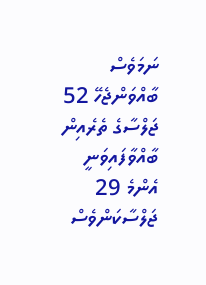ނަމަވެސް ބާއްވަންޖެހޭ 52 ޖަލްސާގެ ތެރެއިން ބާއްވާފައިވަނީ އެންމެ 29 ޖަލްސާކަންވެސް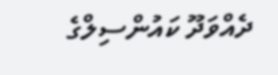ދެއްވަދޫ ކައުންސިލްގެ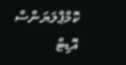ކޮމްޕްލަޔަންސް އޮޑިޓް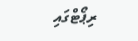ރިޕޯޓްގައި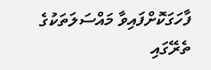ފާހަގަކޮށްފައިވާ މައްސަލަތަކުގެ ތެރޭގައި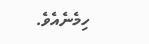ހިމެނެއެވެ.